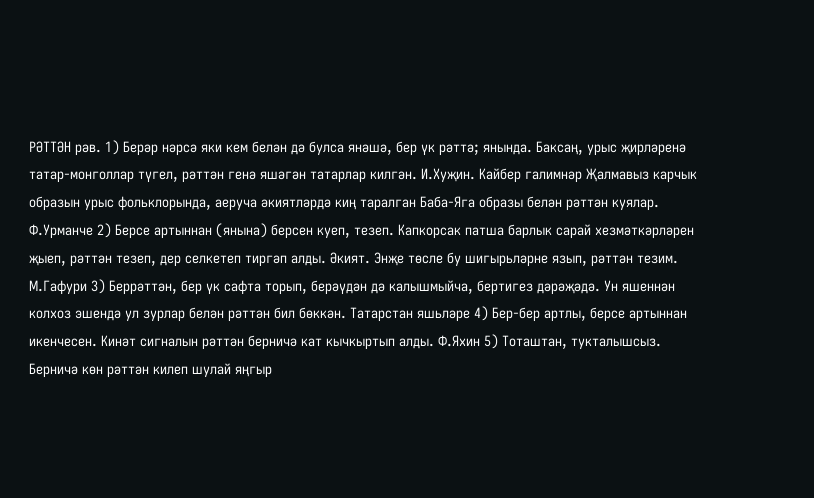РӘТТӘН рәв. 1) Берәр нәрсә яки кем белән дә булса янәшә, бер үк рәттә; янында. Баксаң, урыс җирләренә татар-монголлар түгел, рәттән генә яшәгән татарлар килгән. И.Хуҗин. Кайбер галимнәр Җалмавыз карчык образын урыс фольклорында, аеруча әкиятләрдә киң таралган Баба-Яга образы белән рәттән куялар. Ф.Урманче 2) Берсе артыннан (янына) берсен куеп, тезеп. Капкорсак патша барлык сарай хезмәткәрләрен җыеп, рәттән тезеп, дер селкетеп тиргәп алды. Әкият. Энҗе төсле бу шигырьләрне язып, рәттән тезим. М.Гафури 3) Беррәттән, бер үк сафта торып, берәүдән дә калышмыйча, бертигез дәрәҗәдә. Ун яшеннән колхоз эшендә ул зурлар белән рәттән бил бөккән. Татарстан яшьләре 4) Бер-бер артлы, берсе артыннан икенчесен. Кинәт сигналын рәттән берничә кат кычкыртып алды. Ф.Яхин 5) Тоташтан, тукталышсыз. Берничә көн рәттән килеп шулай яңгыр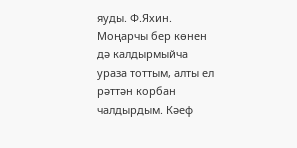яуды. Ф.Яхин. Моңарчы бер көнен дә калдырмыйча ураза тоттым, алты ел рәттән корбан чалдырдым. Кәеф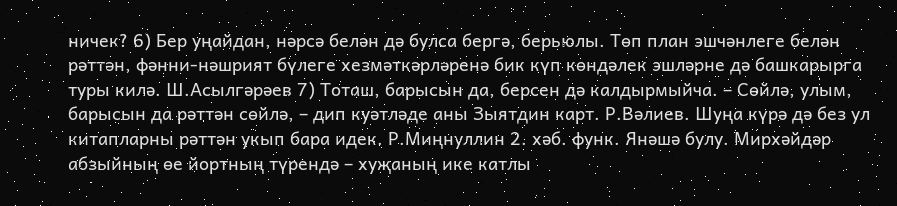ничек? 6) Бер уңайдан, нәрсә белән дә булса бергә, берьюлы. Төп план эшчәнлеге белән рәттән, фәнни-нәшрият бүлеге хезмәткәрләренә бик күп көндәлек эшләрне дә башкарырга туры килә. Ш.Асылгәрәев 7) Тоташ, барысын да, берсен дә калдырмыйча. – Сөйлә, улым, барысын да рәттән сөйлә, – дип куәтләде аны Зыятдин карт. Р.Вәлиев. Шуңа күрә дә без ул китапларны рәттән укып бара идек. Р.Миңнуллин 2. хәб. функ. Янәшә булу. Мирхәйдәр абзыйның өе йортның түрендә – хуҗаның ике катлы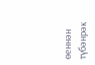өеннән түбәнрәк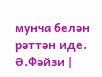мунча белән рәттән иде. Ә.Фәйзи |